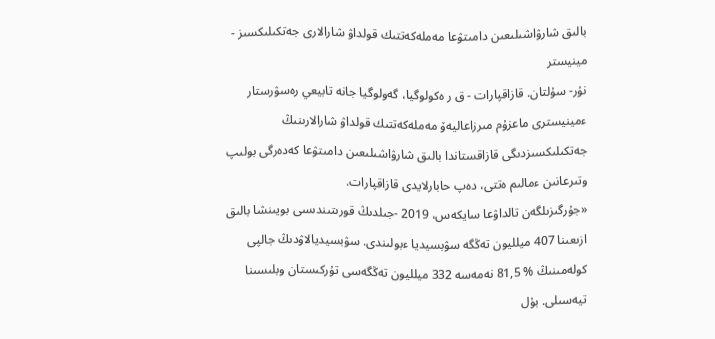بالىق شارۋاشىلىعىن دامىتۋعا مەملەكەتتىك قولداۋ شارالارى جەتكىلىكسىز - مينيستر
نۇر- سۇلتان. قازاقپارات - ق ر ەكولوگيا، گەولوگيا جانە تابيعي رەسۋرستار ءمينيسترى ماعزۇم مىرزاعاليەۆ مەملەكەتتىك قولداۋ شارالارىنىڭ جەتكىلىكسىزدىگى قازاقستاندا بالىق شارۋاشىلىعىن دامىتۋعا كەدەرگى بولىپ وتىرعانىن ءمالىم ەتتى، دەپ حابارلايدى قازاقپارات.
«جۇرگىزىلگەن تالداۋعا سايكەس، 2019 -جىلدىڭ قورىتىندىسى بويىنشا بالىق ازىعىنا 407 ميلليون تەڭگە سۋبسيديا ءبولىندى. سۋبسيديالاۋدىڭ جالپى كولەمىنىڭ % 81,5 نەمەسە 332 ميلليون تەڭگەسى تۇركىستان وبلىسىنا تيەسىلى. بۇل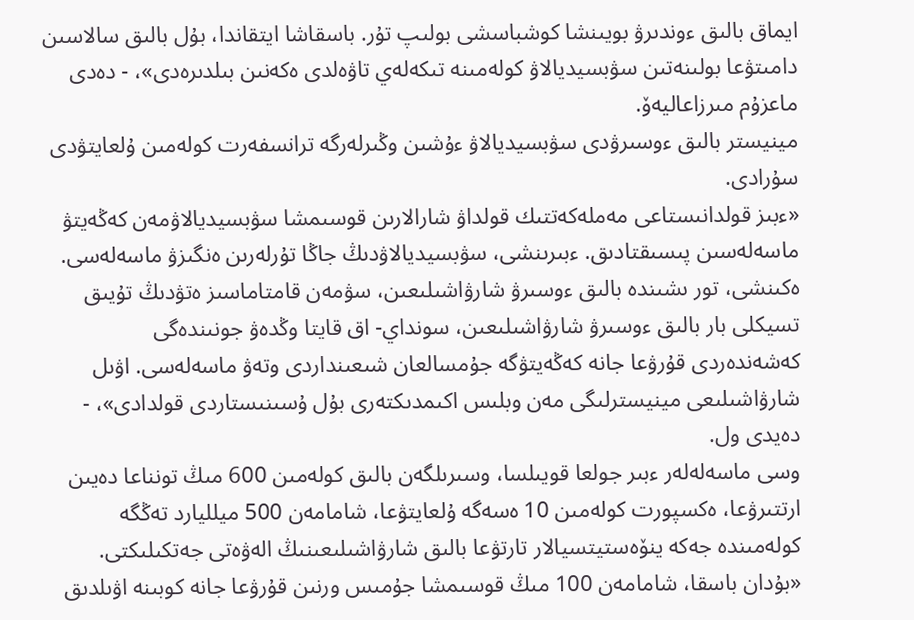ايماق بالىق ءوندىرۋ بويىنشا كوشباسشى بولىپ تۇر. باسقاشا ايتقاندا، بۇل بالىق سالاسىن دامىتۋعا بولىنەتىن سۋبسيديالاۋ كولەمىنە تىكەلەي تاۋەلدى ەكەنىن بىلدىرەدى»، - دەدى ماعزۇم مىرزاعاليەۆ.
مينيستر بالىق ءوسىرۋدى سۋبسيديالاۋ ءۇشىن وڭىرلەرگە ترانسفەرت كولەمىن ۇلعايتۋدى سۇرادى.
«ءبىز قولدانىستاعى مەملەكەتتىك قولداۋ شارالارىن قوسىمشا سۋبسيديالاۋمەن كەڭەيتۋ ماسەلەسىن پىسىقتادىق. ءبىرىنشى، سۋبسيديالاۋدىڭ جاڭا تۇرلەرىن ەنگىزۋ ماسەلەسى. ەكىنشى، تور ىشىندە بالىق ءوسىرۋ شارۋاشىلىعىن، سۋمەن قامتاماسىز ەتۋدىڭ تۇيىق تسيكلى بار بالىق ءوسىرۋ شارۋاشىلىعىن، سونداي- اق قايتا وڭدەۋ جونىندەگى كەشەندەردى قۇرۋعا جانە كەڭەيتۋگە جۇمسالعان شىعىنداردى وتەۋ ماسەلەسى. اۋىل شارۋاشىلىعى مينيسترلىگى مەن وبلىس اكىمدىكتەرى بۇل ۇسىنىستاردى قولدادى»، - دەيدى ول.
وسى ماسەلەلەر ءبىر جولعا قويىلسا، وسىرىلگەن بالىق كولەمىن 600 مىڭ تونناعا دەيىن ارتتىرۋعا، ەكسپورت كولەمىن 10 ەسەگە ۇلعايتۋعا، شامامەن 500 ميلليارد تەڭگە كولەمىندە جەكە ينۆەستيتسيالار تارتۋعا بالىق شارۋاشىلىعىنىڭ الەۋەتى جەتكىلىكتى.
«بۇدان باسقا، شامامەن 100 مىڭ قوسىمشا جۇمىس ورنىن قۇرۋعا جانە كوبىنە اۋىلدىق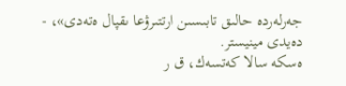جەرلەردە حالىق تابىسىن ارتتىرۋعا ىقپال ەتەدى»، - دەيدى مينيستر.
ەسكە سالا كەتسەك، ق ر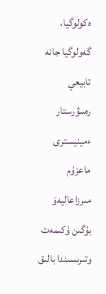ەكولوگيا، گەولوگيا جانە تابيعي رەسۋرستار ءمينيسترى ماعزۇم مىرزاعاليەۆ بۇگىن ۇكىمەت وتىرىسىندا بالىق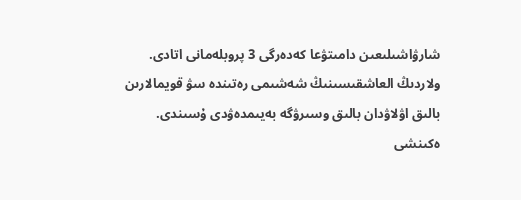شارۋاشىلىعىن دامىتۋعا كەدەرگى 3 پروبلەمانى اتادى. ولاردىڭ العاشقىسىنىڭ شەشىمى رەتىندە سۋ قويمالارىن بالىق اۋلاۋدان بالىق وسىرۋگە بەيىمدەۋدى ۇسىندى. ەكىنشى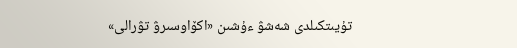تۇيىتكىلدى شەشۋ ءۇشىن «اكۆاوسىرۋ تۋرالى»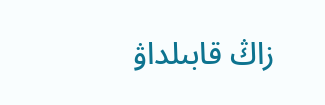زاڭ قابىلداۋ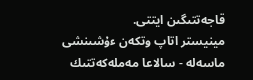قاجەتتىگىن ايتتى.
مينيستر اتاپ وتكەن ءۇشىنشى ماسەلە - سالاعا مەملەكەتتىك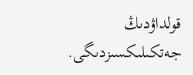قولداۋدىڭ جەتكىلىكسىزدىگى.